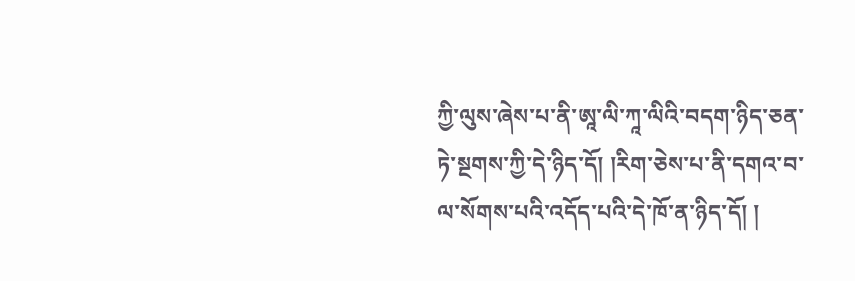ཀྱི་ལུས་ཞེས་པ་ནི་ཨཱ་ལི་ཀཱ་ལིའི་བདག་ཉིད་ཅན་ཏེ་སྔགས་ཀྱི་དེ་ཉིད་དོ། །རིག་ཅེས་པ་ནི་དགའ་བ་ལ་སོགས་པའི་འདོད་པའི་དེ་ཁོ་ན་ཉིད་དོ། །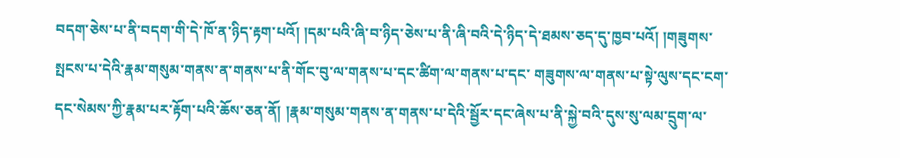བདག་ཅེས་པ་ནི་བདག་གི་དེ་ཁོ་ན་ཉིད་རྟག་པའོ། །དམ་པའི་ཞི་བ་ཉིད་ཅེས་པ་ནི་ཞི་བའི་དེ་ཉིད་དེ་ཐམས་ཅད་དུ་ཁྱབ་པའོ། །གཟུགས་སྤངས་པ་དེའི་རྣམ་གསུམ་གནས་ན་གནས་པ་ནི་གོང་བུ་ལ་གནས་པ་དང་ཚིག་ལ་གནས་པ་དང་ གཟུགས་ལ་གནས་པ་སྟེ་ལུས་དང་ངག་དང་སེམས་ཀྱི་རྣམ་པར་རྟོག་པའི་ཆོས་ཅན་ནོ། །རྣམ་གསུམ་གནས་ན་གནས་པ་དེའི་སྦྱོར་དང་ཞེས་པ་ནི་སྐྱེ་བའི་དུས་སུ་ལམ་དྲུག་ལ་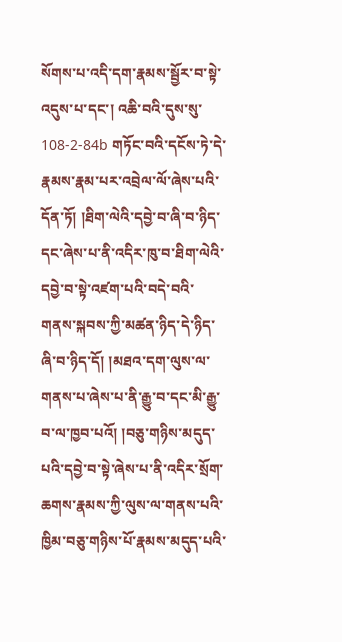སོགས་པ་འདི་དག་རྣམས་སྦྱོར་བ་སྟེ་འདུས་པ་དང་། འཆི་བའི་དུས་སུ་ 108-2-84b གཏོང་བའི་དངོས་ཏེ་དེ་རྣམས་རྣམ་པར་འབྲེལ་ལོ་ཞེས་པའི་དོན་ཏོ། །ཐིག་ལེའི་དབྱེ་བ་ཞི་བ་ཉིད་དང་ཞེས་པ་ནི་འདིར་ཁུ་བ་ཐིག་ལེའི་དབྱེ་བ་སྟེ་འཛག་པའི་བདེ་བའི་གནས་སྐབས་ཀྱི་མཚན་ཉིད་དེ་ཉིད་ཞི་བ་ཉིད་དོ། །མཐའ་དག་ལུས་ལ་ གནས་པ་ཞེས་པ་ནི་རྒྱུ་བ་དང་མི་རྒྱུ་བ་ལ་ཁྱབ་པའོ། །བཅུ་གཉིས་མདུད་པའི་དབྱེ་བ་སྟེ་ཞེས་པ་ནི་འདིར་སྲོག་ཆགས་རྣམས་ཀྱི་ལུས་ལ་གནས་པའི་ཁྱིམ་བཅུ་གཉིས་པོ་རྣམས་མདུད་པའི་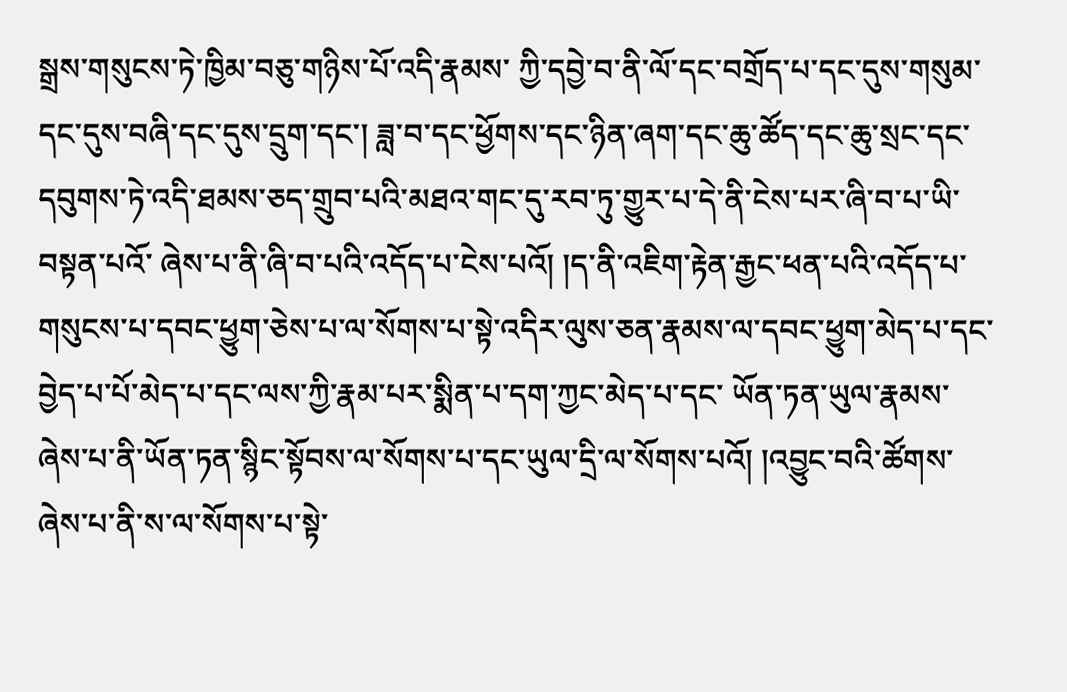སྒྲས་གསུངས་ཏེ་ཁྱིམ་བཅུ་གཉིས་པོ་འདི་རྣམས་ ཀྱི་དབྱེ་བ་ནི་ལོ་དང་བགྲོད་པ་དང་དུས་གསུམ་དང་དུས་བཞི་དང་དུས་དྲུག་དང་། ཟླ་བ་དང་ཕྱོགས་དང་ཉིན་ཞག་དང་ཆུ་ཚོད་དང་ཆུ་སྲང་དང་དབུགས་ཏེ་འདི་ཐམས་ཅད་གྲུབ་པའི་མཐའ་གང་དུ་རབ་ཏུ་གྱུར་པ་དེ་ནི་ངེས་པར་ཞི་བ་པ་ཡི་བསྟན་པའོ་ ཞེས་པ་ནི་ཞི་བ་པའི་འདོད་པ་ངེས་པའོ། །ད་ནི་འཇིག་རྟེན་རྒྱང་ཕན་པའི་འདོད་པ་གསུངས་པ་དབང་ཕྱུག་ཅེས་པ་ལ་སོགས་པ་སྟེ་འདིར་ལུས་ཅན་རྣམས་ལ་དབང་ཕྱུག་མེད་པ་དང་བྱེད་པ་པོ་མེད་པ་དང་ལས་ཀྱི་རྣམ་པར་སྨིན་པ་དག་ཀྱང་མེད་པ་དང་ ཡོན་ཏན་ཡུལ་རྣམས་ཞེས་པ་ནི་ཡོན་ཏན་སྙིང་སྟོབས་ལ་སོགས་པ་དང་ཡུལ་དྲི་ལ་སོགས་པའོ། །འབྱུང་བའི་ཚོགས་ཞེས་པ་ནི་ས་ལ་སོགས་པ་སྟེ་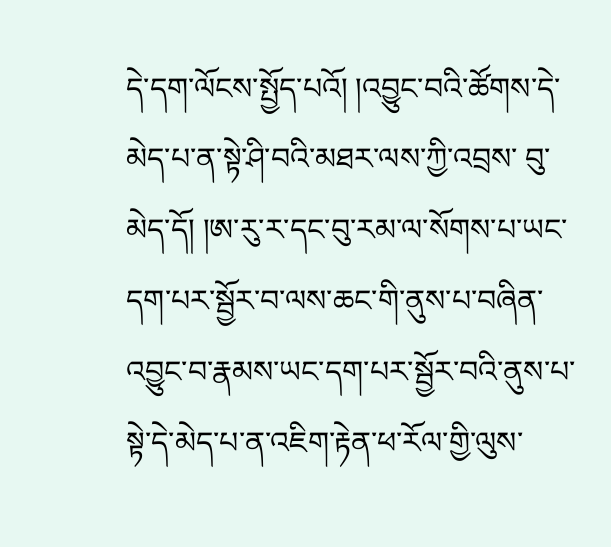དེ་དག་ལོངས་སྤྱོད་པའོ། །འབྱུང་བའི་ཚོགས་དེ་མེད་པ་ན་སྟེ་ཤི་བའི་མཐར་ལས་ཀྱི་འབྲས་ བུ་མེད་དོ། །ཨ་རུ་ར་དང་བུ་རམ་ལ་སོགས་པ་ཡང་དག་པར་སྦྱོར་བ་ལས་ཆང་གི་ནུས་པ་བཞིན་འབྱུང་བ་རྣམས་ཡང་དག་པར་སྦྱོར་བའི་ནུས་པ་སྟེ་དེ་མེད་པ་ན་འཇིག་རྟེན་ཕ་རོལ་གྱི་ལུས་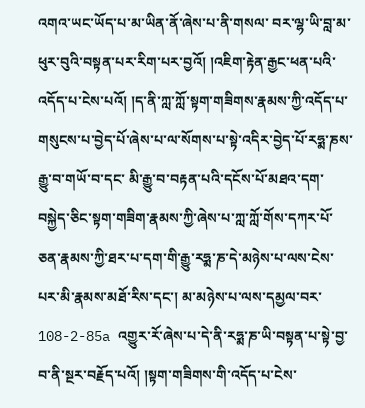འགའ་ཡང་ཡོད་པ་མ་ཡིན་ནོ་ཞེས་པ་ནི་གསལ་ བར་ལྷ་ཡི་བླ་མ་ཕུར་བུའི་བསྟན་པར་རིག་པར་བྱའོ། །འཇིག་རྟེན་རྒྱང་ཕན་པའི་འདོད་པ་ངེས་པའོ། །ད་ནི་ཀླ་ཀློ་སྟག་གཟིགས་རྣམས་ཀྱི་འདོད་པ་གསུངས་པ་བྱེད་པོ་ཞེས་པ་ལ་སོགས་པ་སྟེ་འདིར་བྱེད་པོ་རཧྨ་ཎས་རྒྱུ་བ་གཡོ་བ་དང་ མི་རྒྱུ་བ་བརྟན་པའི་དངོས་པོ་མཐའ་དག་བསྐྱེད་ཅིང་སྟག་གཟིག་རྣམས་ཀྱི་ཞེས་པ་ཀླ་ཀློ་གོས་དཀར་པོ་ཅན་རྣམས་ཀྱི་ཐར་པ་དག་གི་རྒྱུ་རཧྨ་ཎ་དེ་མཉེས་པ་ལས་ངེས་པར་མི་རྣམས་མཐོ་རིས་དང་། མ་མཉེས་པ་ལས་དམྱལ་བར་ 108-2-85a འགྱུར་རོ་ཞེས་པ་དེ་ནི་རཧྨ་ཎ་ཡི་བསྟན་པ་སྟེ་བྱ་བ་ནི་སྔར་བརྗོད་པའོ། །སྟག་གཟིགས་གི་འདོད་པ་ངེས་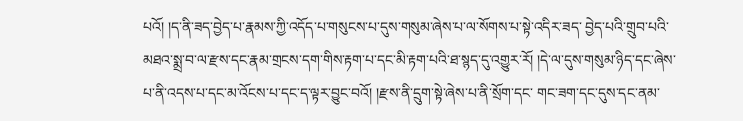པའོ། །ད་ནི་ཟད་བྱེད་པ་རྣམས་ཀྱི་འདོད་པ་གསུངས་པ་དུས་གསུམ་ཞེས་པ་ལ་སོགས་པ་སྟེ་འདིར་ཟད་ བྱེད་པའི་གྲུབ་པའི་མཐའ་སྨྲ་བ་ལ་རྫས་དང་རྣམ་གྲངས་དག་གིས་རྟག་པ་དང་མི་རྟག་པའི་ཐ་སྙད་དུ་འགྱུར་རོ། །དེ་ལ་དུས་གསུམ་ཉིད་དང་ཞེས་པ་ནི་འདས་པ་དང་མ་འོངས་པ་དང་ད་ལྟར་བྱུང་བའོ། །རྫས་ནི་དྲུག་སྟེ་ཞེས་པ་ནི་སྲོག་དང་ གང་ཟག་དང་དུས་དང་ནམ་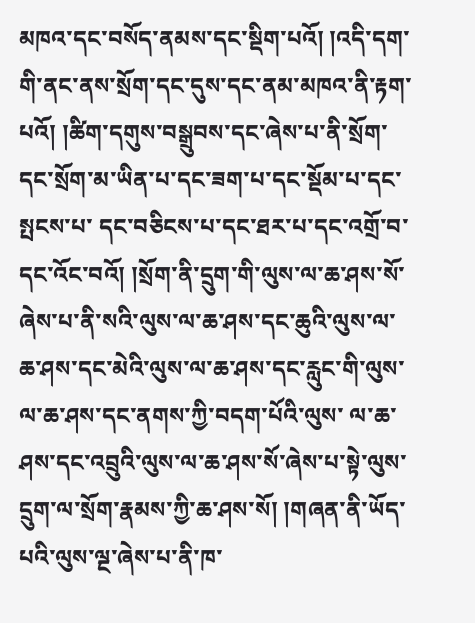མཁའ་དང་བསོད་ནམས་དང་སྡིག་པའོ། །འདི་དག་གི་ནང་ནས་སྲོག་དང་དུས་དང་ནམ་མཁའ་ནི་རྟག་པའོ། །ཚིག་དགུས་བསྒྲུབས་དང་ཞེས་པ་ནི་སྲོག་དང་སྲོག་མ་ཡིན་པ་དང་ཟག་པ་དང་སྡོམ་པ་དང་སྤངས་པ་ དང་བཅིངས་པ་དང་ཐར་པ་དང་འགྲོ་བ་དང་འོང་བའོ། །སྲོག་ནི་དྲུག་གི་ལུས་ལ་ཆ་ཤས་སོ་ཞེས་པ་ནི་སའི་ལུས་ལ་ཆ་ཤས་དང་ཆུའི་ལུས་ལ་ཆ་ཤས་དང་མེའི་ལུས་ལ་ཆ་ཤས་དང་རླུང་གི་ལུས་ལ་ཆ་ཤས་དང་ནགས་ཀྱི་བདག་པོའི་ལུས་ ལ་ཆ་ཤས་དང་འབྲུའི་ལུས་ལ་ཆ་ཤས་སོ་ཞེས་པ་སྟེ་ལུས་དྲུག་ལ་སྲོག་རྣམས་ཀྱི་ཆ་ཤས་སོ། །གཞན་ནི་ཡོད་པའི་ལུས་ལྔ་ཞེས་པ་ནི་ཁ་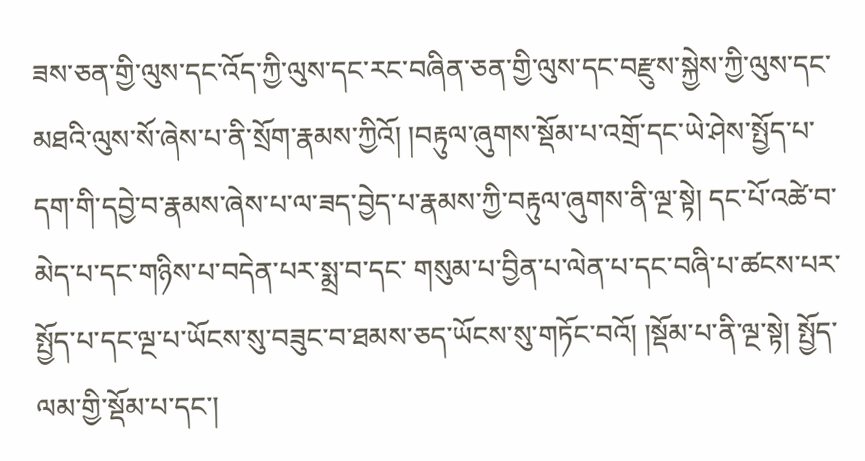ཟས་ཅན་གྱི་ལུས་དང་འོད་ཀྱི་ལུས་དང་རང་བཞིན་ཅན་གྱི་ལུས་དང་བརྫུས་སྐྱེས་ཀྱི་ལུས་དང་ མཐའི་ལུས་སོ་ཞེས་པ་ནི་སྲོག་རྣམས་ཀྱིའོ། །བརྟུལ་ཞུགས་སྡོམ་པ་འགྲོ་དང་ཡེ་ཤེས་སྤྱོད་པ་དག་གི་དབྱེ་བ་རྣམས་ཞེས་པ་ལ་ཟད་བྱེད་པ་རྣམས་ཀྱི་བརྟུལ་ཞུགས་ནི་ལྔ་སྟེ། དང་པོ་འཚེ་བ་མེད་པ་དང་གཉིས་པ་བདེན་པར་སྨྲ་བ་དང་ གསུམ་པ་བྱིན་པ་ལེན་པ་དང་བཞི་པ་ཚངས་པར་སྤྱོད་པ་དང་ལྔ་པ་ཡོངས་སུ་བཟུང་བ་ཐམས་ཅད་ཡོངས་སུ་གཏོང་བའོ། །སྡོམ་པ་ནི་ལྔ་སྟེ། སྤྱོད་ལམ་གྱི་སྡོམ་པ་དང་།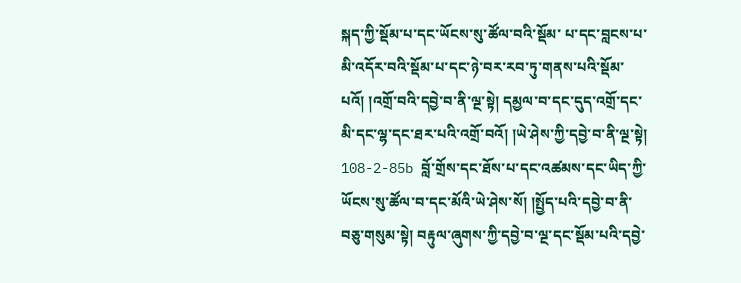སྐད་ཀྱི་སྡོམ་པ་དང་ཡོངས་སུ་ཚོལ་བའི་སྡོམ་ པ་དང་བླངས་པ་མི་འདོར་བའི་སྡོམ་པ་དང་ཉེ་བར་རབ་ཏུ་གནས་པའི་སྡོམ་པའོ། །འགྲོ་བའི་དབྱེ་བ་ནི་ལྔ་སྟེ། དམྱལ་བ་དང་དུད་འགྲོ་དང་མི་དང་ལྷ་དང་ཐར་པའི་འགྲོ་བའོ། །ཡེ་ཤེས་ཀྱི་དབྱེ་བ་ནི་ལྔ་སྟེ། 108-2-85b བློ་གྲོས་དང་ཐོས་པ་དང་འཚམས་དང་ཡིད་ཀྱི་ཡོངས་སུ་ཚོལ་བ་དང་མོའི་ཡེ་ཤེས་སོ། །སྤྱོད་པའི་དབྱེ་བ་ནི་བཅུ་གསུམ་སྟེ། བརྟུལ་ཞུགས་ཀྱི་དབྱེ་བ་ལྔ་དང་སྡོམ་པའི་དབྱེ་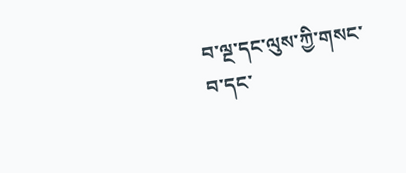བ་ལྔ་དང་ལུས་ཀྱི་གསང་བ་དང་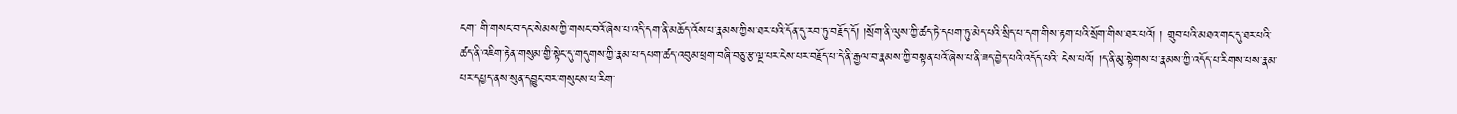ངག་ གི་གསང་བ་དང་སེམས་ཀྱི་གསང་བའོ་ཞེས་པ་འདི་དག་ནི་མཆོད་འོས་པ་རྣམས་ཀྱིས་ཐར་པའི་དོན་དུ་རབ་ཏུ་བརྗོད་དོ། །སྲོག་ནི་ལུས་ཀྱི་ཚད་ཏེ་དཔག་ཏུ་མེད་པའི་སྲིད་པ་དག་གིས་རྟག་པའི་སྲོག་གིས་ཐར་པའོ། ། གྲུབ་པའི་མཐའ་གང་དུ་ཐར་པའི་ཚད་ནི་འཇིག་རྟེན་གསུམ་གྱི་སྟེང་དུ་གདུགས་ཀྱི་རྣམ་པ་དཔག་ཚད་འབུམ་ཕྲག་བཞི་བཅུ་རྩ་ལྔ་པར་ངེས་པར་བརྗོད་པ་དེ་ནི་རྒྱལ་བ་རྣམས་ཀྱི་བསྟན་པའོ་ཞེས་པ་ནི་ཟད་བྱེད་པའི་འདོད་པའི་ ངེས་པའོ། །ད་ནི་མུ་སྟེགས་པ་རྣམས་ཀྱི་འདོད་པ་རིགས་པས་རྣམ་པར་དཔྱད་ནས་སུན་དབྱུང་བར་གསུངས་པ་རིག་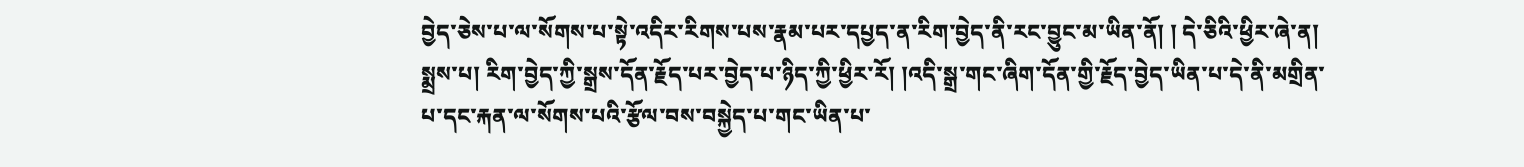བྱེད་ཅེས་པ་ལ་སོགས་པ་སྟེ་འདིར་རིགས་པས་རྣམ་པར་དཔྱད་ན་རིག་བྱེད་ནི་རང་བྱུང་མ་ཡིན་ནོ། ། དེ་ཅིའི་ཕྱིར་ཞེ་ན། སྨྲས་པ། རིག་བྱེད་ཀྱི་སྒྲས་དོན་རྗོད་པར་བྱེད་པ་ཉིད་ཀྱི་ཕྱིར་རོ། །འདི་སྒྲ་གང་ཞིག་དོན་གྱི་རྗོད་བྱེད་ཡིན་པ་དེ་ནི་མགྲིན་པ་དང་རྐན་ལ་སོགས་པའི་རྩོལ་བས་བསྐྱེད་པ་གང་ཡིན་པ་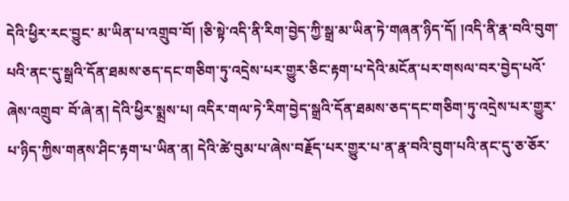དེའི་ཕྱིར་རང་བྱུང་ མ་ཡིན་པ་འགྲུབ་བོ། །ཅི་སྟེ་འདི་ནི་རིག་བྱེད་ཀྱི་སྒྲ་མ་ཡིན་ཏེ་གཞན་ཉིད་དོ། །འདི་ནི་རྣ་བའི་བུག་པའི་ནང་དུ་སྒྲའི་དོན་ཐམས་ཅད་དང་གཅིག་ཏུ་འདྲེས་པར་གྱུར་ཅིང་རྟག་པ་དེའི་མངོན་པར་གསལ་བར་བྱེད་པའོ་ཞེས་འགྲུབ་ བོ་ཞེ་ན། དེའི་ཕྱིར་སྨྲས་པ། འདིར་གལ་ཏེ་རིག་བྱེད་སྒྲའི་དོན་ཐམས་ཅད་དང་གཅིག་ཏུ་འདྲེས་པར་གྱུར་པ་ཉིད་ཀྱིས་གནས་ཤིང་རྟག་པ་ཡིན་ན། དེའི་ཚེ་བུམ་པ་ཞེས་བརྗོད་པར་གྱུར་པ་ན་རྣ་བའི་བུག་པའི་ནང་དུ་ཅ་ཅོར་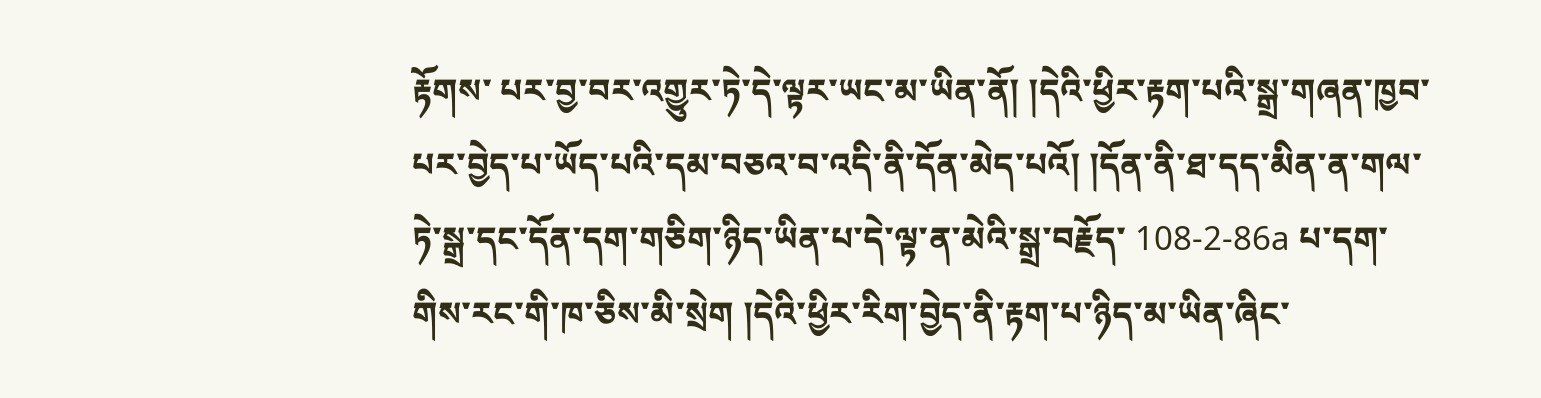རྟོགས་ པར་བྱ་བར་འགྱུར་ཏེ་དེ་ལྟར་ཡང་མ་ཡིན་ནོ། །དེའི་ཕྱིར་རྟག་པའི་སྒྲ་གཞན་ཁྱབ་པར་བྱེད་པ་ཡོད་པའི་དམ་བཅའ་བ་འདི་ནི་དོན་མེད་པའོ། །དོན་ནི་ཐ་དད་མིན་ན་གལ་ཏེ་སྒྲ་དང་དོན་དག་གཅིག་ཉིད་ཡིན་པ་དེ་ལྟ་ན་མེའི་སྒྲ་བརྗོད་ 108-2-86a པ་དག་གིས་རང་གི་ཁ་ཅིས་མི་སྲེག །དེའི་ཕྱིར་རིག་བྱེད་ནི་རྟག་པ་ཉིད་མ་ཡིན་ཞིང་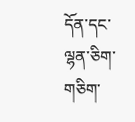དོན་དང་ལྷན་ཅིག་གཅིག་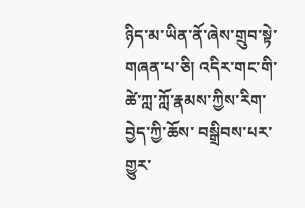ཉིད་མ་ཡིན་ནོ་ཞེས་གྲུབ་སྟེ་གཞན་པ་ཅི། འདིར་གང་གི་ཚེ་ཀླ་ཀློ་རྣམས་ཀྱིས་རིག་བྱེད་ཀྱི་ཆོས་ བསྒྲིབས་པར་གྱུར་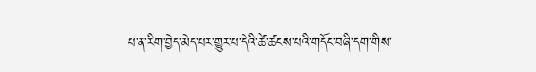པ་ན་རིག་བྱེད་མེད་པར་གྱུར་པ་དེའི་ཚེ་ཚངས་པའི་གདོང་བཞི་དག་གིས་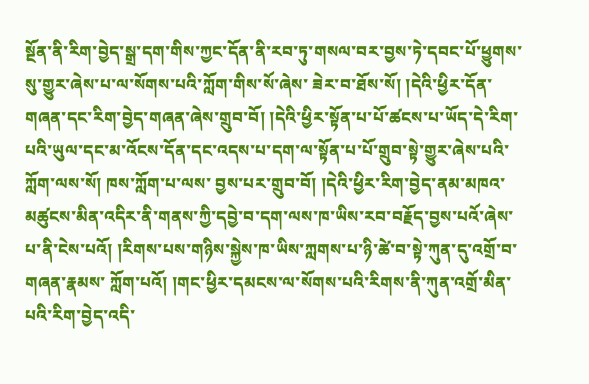སྔོན་ནི་རིག་བྱེད་སྒྲ་དག་གིས་ཀྱང་དོན་ནི་རབ་ཏུ་གསལ་བར་བྱས་ཏེ་དབང་པོ་ཕྱུགས་སུ་གྱུར་ཞེས་པ་ལ་སོགས་པའི་ཀློག་གིས་སོ་ཞེས་ ཟེར་བ་ཐོས་སོ། །དེའི་ཕྱིར་དོན་གཞན་དང་རིག་བྱེད་གཞན་ཞེས་གྲུབ་བོ། །དེའི་ཕྱིར་སྟོན་པ་པོ་ཚངས་པ་ཡོད་དེ་རིག་པའི་ཡུལ་དང་མ་འོངས་དོན་དང་འདས་པ་དག་ལ་སྟོན་པ་པོ་གྲུབ་སྟེ་གྱུར་ཞེས་པའི་ཀློག་ལས་སོ། ཁས་ཀློག་པ་ལས་ བྱས་པར་གྲུབ་བོ། །དེའི་ཕྱིར་རིག་བྱེད་ནམ་མཁའ་མཚུངས་མིན་འདིར་ནི་གནས་ཀྱི་དབྱེ་བ་དག་ལས་ཁ་ཡིས་རབ་བརྗོད་བྱས་པའོ་ཞེས་པ་ནི་ངེས་པའོ། །རིགས་པས་གཉིས་སྐྱེས་ཁ་ཡིས་ཀླགས་པ་ཉི་ཚེ་བ་སྟེ་ཀུན་དུ་འགྲོ་བ་གཞན་རྣམས་ ཀློག་པའོ། །གང་ཕྱིར་དམངས་ལ་སོགས་པའི་རིགས་ནི་ཀུན་འགྲོ་མིན་པའི་རིག་བྱེད་འདི་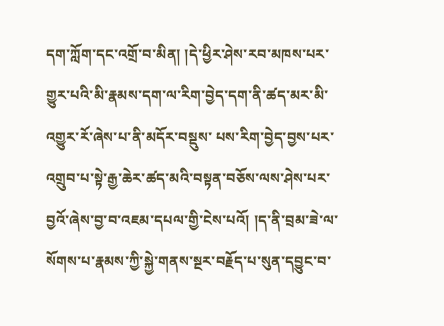དག་ཀློག་དང་འགྲོ་བ་མིན། །དེ་ཕྱིར་ཤེས་རབ་མཁས་པར་གྱུར་པའི་མི་རྣམས་དག་ལ་རིག་བྱེད་དག་ནི་ཚད་མར་མི་འགྱུར་རོ་ཞེས་པ་ནི་མདོར་བསྡུས་ པས་རིག་བྱེད་བྱས་པར་འགྲུབ་པ་སྟེ་རྒྱ་ཆེར་ཚད་མའི་བསྟན་བཅོས་ལས་ཤེས་པར་བྱའོ་ཞེས་བྱ་བ་འཇམ་དཔལ་གྱི་ངེས་པའོ། །ད་ནི་བྲམ་ཟེ་ལ་སོགས་པ་རྣམས་ཀྱི་སྐྱེ་གནས་སྔར་བརྗོད་པ་སུན་དབྱུང་བ་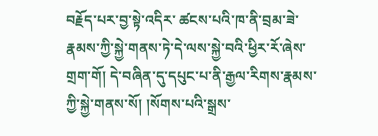བརྗོད་པར་བྱ་སྟེ་འདིར་ ཚངས་པའི་ཁ་ནི་བྲམ་ཟེ་རྣམས་ཀྱི་སྐྱེ་གནས་ཏེ་དེ་ལས་སྐྱེ་བའི་ཕྱིར་རོ་ཞེས་གྲག་གོ། དེ་བཞིན་དུ་དཔུང་པ་ནི་རྒྱལ་རིགས་རྣམས་ཀྱི་སྐྱེ་གནས་སོ། །སོགས་པའི་སྒྲས་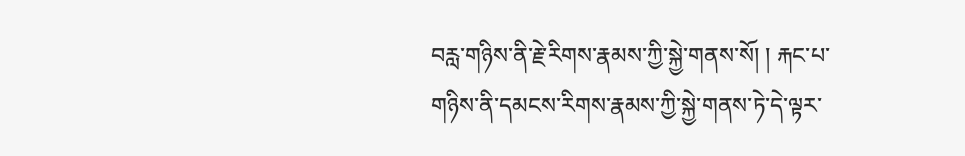བརླ་གཉིས་ནི་རྗེ་རིགས་རྣམས་ཀྱི་སྐྱེ་གནས་སོ། ། རྐང་པ་གཉིས་ནི་དམངས་རིགས་རྣམས་ཀྱི་སྐྱེ་གནས་ཏེ་དེ་ལྟར་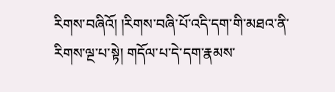རིགས་བཞིའོ། །རིགས་བཞི་པོ་འདི་དག་གི་མཐའ་ནི་རིགས་ལྔ་པ་སྟེ། གདོལ་པ་དེ་དག་རྣམས་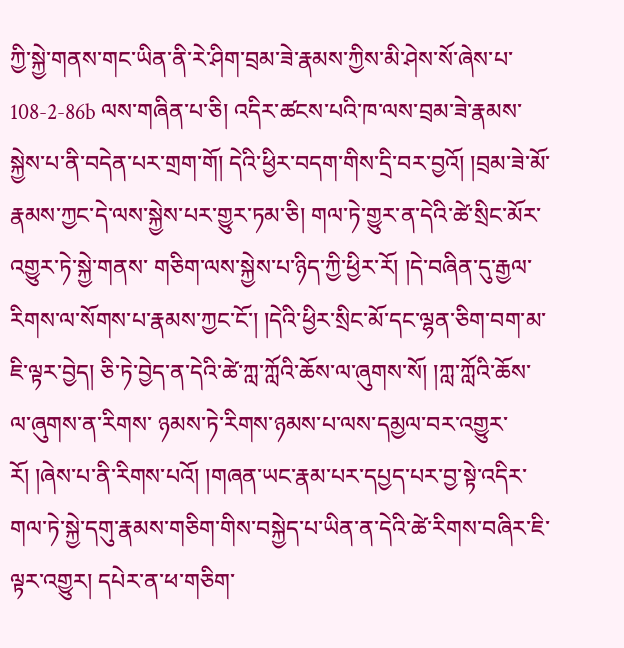ཀྱི་སྐྱེ་གནས་གང་ཡིན་ནི་རེ་ཤིག་བྲམ་ཟེ་རྣམས་ཀྱིས་མི་ཤེས་སོ་ཞེས་པ་ 108-2-86b ལས་གཞིན་པ་ཅི། འདིར་ཚངས་པའི་ཁ་ལས་བྲམ་ཟེ་རྣམས་སྐྱེས་པ་ནི་བདེན་པར་གྲག་གོ། དེའི་ཕྱིར་བདག་གིས་དྲི་བར་བྱའོ། །བྲམ་ཟེ་མོ་རྣམས་ཀྱང་དེ་ལས་སྐྱེས་པར་གྱུར་ཏམ་ཅི། གལ་ཏེ་གྱུར་ན་དེའི་ཚེ་སྲིང་མོར་འགྱུར་ཏེ་སྐྱེ་གནས་ གཅིག་ལས་སྐྱེས་པ་ཉིད་ཀྱི་ཕྱིར་རོ། །དེ་བཞིན་དུ་རྒྱལ་རིགས་ལ་སོགས་པ་རྣམས་ཀྱང་ངོ་། །དེའི་ཕྱིར་སྲིང་མོ་དང་ལྷན་ཅིག་བག་མ་ཇི་ལྟར་བྱེད། ཅི་ཏེ་བྱེད་ན་དེའི་ཚེ་ཀླ་ཀློའི་ཆོས་ལ་ཞུགས་སོ། །ཀླ་ཀློའི་ཆོས་ལ་ཞུགས་ན་རིགས་ ཉམས་ཏེ་རིགས་ཉམས་པ་ལས་དམྱལ་བར་འགྱུར་རོ། །ཞེས་པ་ནི་རིགས་པའོ། །གཞན་ཡང་རྣམ་པར་དཔྱད་པར་བྱ་སྟེ་འདིར་གལ་ཏེ་སྐྱེ་དགུ་རྣམས་གཅིག་གིས་བསྐྱེད་པ་ཡིན་ན་དེའི་ཚེ་རིགས་བཞིར་ཇི་ལྟར་འགྱུར། དཔེར་ན་ཕ་གཅིག་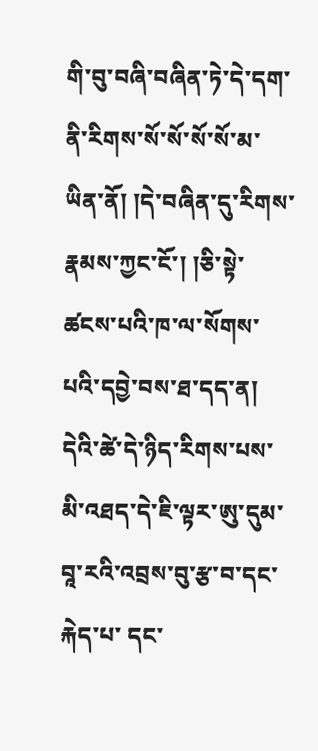གི་བུ་བཞི་བཞིན་ཏེ་དེ་དག་ནི་རིགས་སོ་སོ་སོ་སོ་མ་ཡིན་ནོ། །དེ་བཞིན་དུ་རིགས་རྣམས་ཀྱང་ངོ་། །ཅི་སྟེ་ཚངས་པའི་ཁ་ལ་སོགས་པའི་དབྱེ་བས་ཐ་དད་ན། དེའི་ཚེ་དེ་ཉིད་རིགས་པས་མི་འཐད་དེ་ཇི་ལྟར་ཨུ་དུམ་བཱ་རའི་འབྲས་བུ་རྩ་བ་དང་རྐེད་པ་ དང་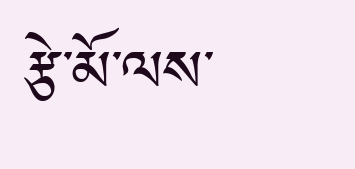རྩེ་མོ་ལས་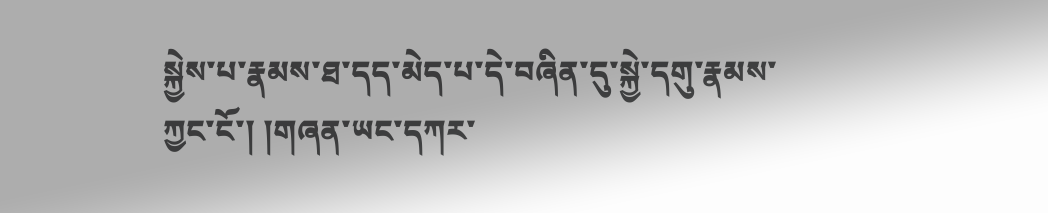སྐྱེས་པ་རྣམས་ཐ་དད་མེད་པ་དེ་བཞིན་དུ་སྐྱེ་དགུ་རྣམས་ཀྱང་ངོ་། །གཞན་ཡང་དཀར་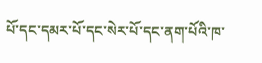པོ་དང་དམར་པོ་དང་སེར་པོ་དང་ནག་པོའི་ཁ་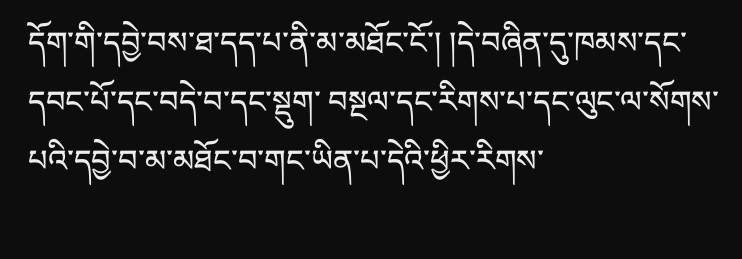དོག་གི་དབྱེ་བས་ཐ་དད་པ་ནི་མ་མཐོང་ངོ་། །དེ་བཞིན་དུ་ཁམས་དང་དབང་པོ་དང་བདེ་བ་དང་སྡུག་ བསྔལ་དང་རིགས་པ་དང་ལུང་ལ་སོགས་པའི་དབྱེ་བ་མ་མཐོང་བ་གང་ཡིན་པ་དེའི་ཕྱིར་རིགས་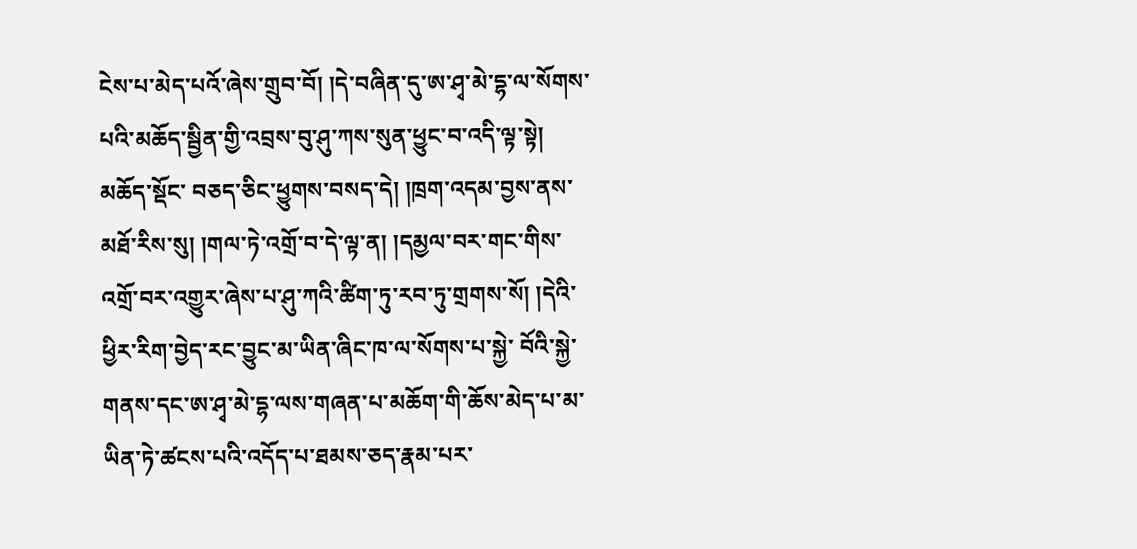ངེས་པ་མེད་པའོ་ཞེས་གྲུབ་བོ། །དེ་བཞིན་དུ་ཨ་ཤྭ་མེ་དྷ་ལ་སོགས་པའི་མཆོད་སྦྱིན་གྱི་འབྲས་བུ་ཤུ་ཀས་སུན་ཕྱུང་བ་འདི་ལྟ་སྟེ། མཆོད་སྡོང་ བཅད་ཅིང་ཕྱུགས་བསད་དེ། །ཁྲག་འདམ་བྱས་ནས་མཐོ་རིས་སུ། །གལ་ཏེ་འགྲོ་བ་དེ་ལྟ་ན། །དམྱལ་བར་གང་གིས་འགྲོ་བར་འགྱུར་ཞེས་པ་ཤུ་ཀའི་ཚིག་ཏུ་རབ་ཏུ་གྲགས་སོ། །དེའི་ཕྱིར་རིག་བྱེད་རང་བྱུང་མ་ཡིན་ཞིང་ཁ་ལ་སོགས་པ་སྐྱེ་ བོའི་སྐྱེ་གནས་དང་ཨ་ཤྭ་མེ་དྷ་ལས་གཞན་པ་མཆོག་གི་ཆོས་མེད་པ་མ་ཡིན་ཏེ་ཚངས་པའི་འདོད་པ་ཐམས་ཅད་རྣམ་པར་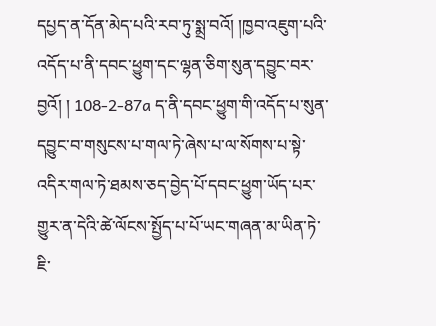དཔྱད་ན་དོན་མེད་པའི་རབ་ཏུ་སྨྲ་བའོ། །ཁྱབ་འཇུག་པའི་འདོད་པ་ནི་དབང་ཕྱུག་དང་ལྷན་ཅིག་སུན་དབྱུང་བར་བྱའོ། ། 108-2-87a ད་ནི་དབང་ཕྱུག་གི་འདོད་པ་སུན་དབྱུང་བ་གསུངས་པ་གལ་ཏེ་ཞེས་པ་ལ་སོགས་པ་སྟེ་འདིར་གལ་ཏེ་ཐམས་ཅད་བྱེད་པོ་དབང་ཕྱུག་ཡོད་པར་གྱུར་ན་དེའི་ཚེ་ལོངས་སྤྱོད་པ་པོ་ཡང་གཞན་མ་ཡིན་ཏེ་ཇི་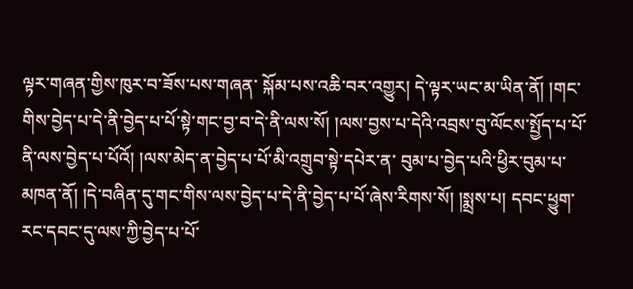ལྟར་གཞན་གྱིས་ཁུར་བ་ཟོས་པས་གཞན་ སྐོམ་པས་འཆི་བར་འགྱུར། དེ་ལྟར་ཡང་མ་ཡིན་ནོ། །གང་གིས་བྱེད་པ་དེ་ནི་བྱེད་པ་པོ་སྟེ་གང་བྱ་བ་དེ་ནི་ལས་སོ། །ལས་བྱས་པ་དེའི་འབྲས་བུ་ལོངས་སྤྱོད་པ་པོ་ནི་ལས་བྱེད་པ་པོའོ། །ལས་མེད་ན་བྱེད་པ་པོ་མི་འགྲུབ་སྟེ་དཔེར་ན་ བུམ་པ་བྱེད་པའི་ཕྱིར་བུམ་པ་མཁན་ནོ། །དེ་བཞིན་དུ་གང་གིས་ལས་བྱེད་པ་དེ་ནི་བྱེད་པ་པོ་ཞེས་རིགས་སོ། །སྨྲས་པ། དབང་ཕྱུག་རང་དབང་དུ་ལས་ཀྱི་བྱེད་པ་པོ་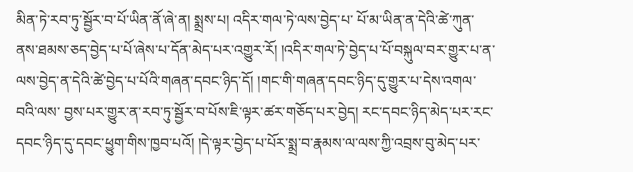མིན་ཏེ་རབ་ཏུ་སྦྱོར་བ་པོ་ཡིན་ནོ་ཞེ་ན། སྨྲས་པ། འདིར་གལ་ཏེ་ལས་བྱེད་པ་ པོ་མ་ཡིན་ན་དེའི་ཚེ་ཀུན་ནས་ཐམས་ཅད་བྱེད་པ་པོ་ཞེས་པ་དོན་མེད་པར་འགྱུར་རོ། །འདིར་གལ་ཏེ་བྱེད་པ་པོ་བསྐུལ་བར་གྱུར་པ་ན་ལས་བྱེད་ན་དེའི་ཚེ་བྱེད་པ་པོའི་གཞན་དབང་ཉིད་དོ། །གང་གི་གཞན་དབང་ཉིད་དུ་གྱུར་པ་དེས་འགལ་བའི་ལས་ བྱས་པར་གྱུར་ན་རབ་ཏུ་སྦྱོར་བ་པོས་ཇི་ལྟར་ཚར་གཅོད་པར་བྱེད། རང་དབང་ཉིད་མེད་པར་རང་དབང་ཉིད་དུ་དབང་ཕྱུག་གིས་ཁྱབ་པའོ། །དེ་ལྟར་བྱེད་པ་པོར་སྨྲ་བ་རྣམས་ལ་ལས་ཀྱི་འབྲས་བུ་མེད་པར་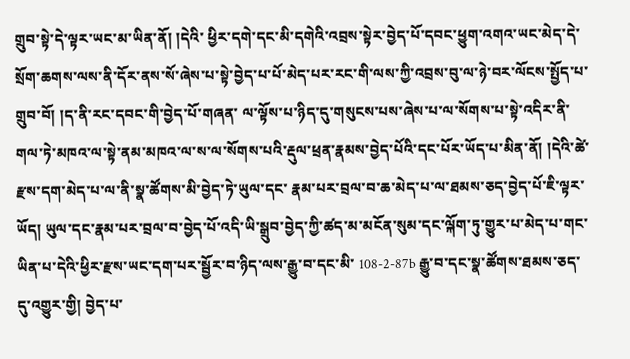གྲུབ་སྟེ་དེ་ལྟར་ཡང་མ་ཡིན་ནོ། །དེའི་ ཕྱིར་དགེ་དང་མི་དགེའི་འབྲས་སྟེར་བྱེད་པོ་དབང་ཕྱུག་འགའ་ཡང་མེད་དེ་སྲོག་ཆགས་ལས་ནི་དོར་ནས་སོ་ཞེས་པ་སྟེ་བྱེད་པ་པོ་མེད་པར་རང་གི་ལས་ཀྱི་འབྲས་བུ་ལ་ཉེ་བར་ལོངས་སྤྱོད་པ་གྲུབ་བོ། །ད་ནི་རང་དབང་གི་བྱེད་པོ་གཞན་ ལ་ལྟོས་པ་ཉིད་དུ་གསུངས་པས་ཞེས་པ་ལ་སོགས་པ་སྟེ་འདིར་ནི་གལ་ཏེ་མཁའ་ལ་སྟེ་ནམ་མཁའ་ལ་ས་ལ་སོགས་པའི་རྡུལ་ཕྲན་རྣམས་བྱེད་པོའི་དང་པོར་ཡོད་པ་མིན་ནོ། །དེའི་ཚེ་རྫས་དག་མེད་པ་ལ་ནི་སྣ་ཚོགས་མི་བྱེད་ཏེ་ཡུལ་དང་ རྣམ་པར་བྲལ་བ་ཆ་མེད་པ་ལ་ཐམས་ཅད་བྱེད་པོ་ཇི་ལྟར་ཡོད། ཡུལ་དང་རྣམ་པར་བྲལ་བ་བྱེད་པོ་འདི་ཡི་སྒྲུབ་བྱེད་ཀྱི་ཚད་མ་མངོན་སུམ་དང་ལྐོག་ཏུ་གྱུར་པ་མེད་པ་གང་ཡིན་པ་དེའི་ཕྱིར་རྫས་ཡང་དག་པར་སྦྱོར་བ་ཉིད་ལས་རྒྱུ་བ་དང་མི་ 108-2-87b རྒྱུ་བ་དང་སྣ་ཚོགས་ཐམས་ཅད་དུ་འགྱུར་གྱི། བྱེད་པ་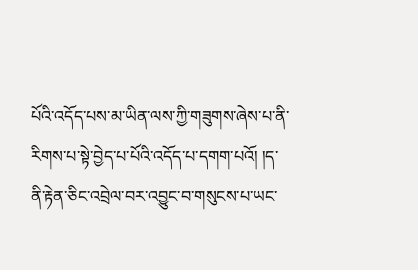པོའི་འདོད་པས་མ་ཡིན་ལས་ཀྱི་གཟུགས་ཞེས་པ་ནི་རིགས་པ་སྟེ་བྱེད་པ་པོའི་འདོད་པ་དགག་པའོ། །ད་ནི་རྟེན་ཅིང་འབྲེལ་བར་འབྱུང་བ་གསུངས་པ་ཡང་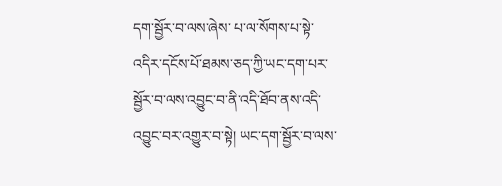དག་སྦྱོར་བ་ལས་ཞེས་ པ་ལ་སོགས་པ་སྟེ་འདིར་དངོས་པོ་ཐམས་ཅད་ཀྱི་ཡང་དག་པར་སྦྱོར་བ་ལས་འབྱུང་བ་ནི་འདི་ཐོབ་ནས་འདི་འབྱུང་བར་འགྱུར་བ་སྟེ། ཡང་དག་སྦྱོར་བ་ལས་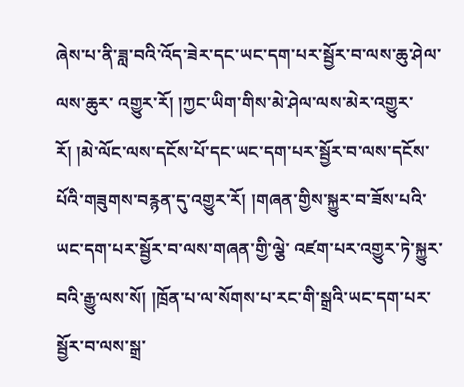ཞེས་པ་ནི་ཟླ་བའི་འོད་ཟེར་དང་ཡང་དག་པར་སྦྱོར་བ་ལས་ཆུ་ཤེལ་ལས་ཆུར་ འགྱུར་རོ། །ཀྱང་ཡིག་གིས་མེ་ཤེལ་ལས་མེར་འགྱུར་རོ། །མེ་ལོང་ལས་དངོས་པོ་དང་ཡང་དག་པར་སྦྱོར་བ་ལས་དངོས་པོའི་གཟུགས་བརྙན་དུ་འགྱུར་རོ། །གཞན་གྱིས་སྐྱུར་བ་ཟོས་པའི་ཡང་དག་པར་སྦྱོར་བ་ལས་གཞན་གྱི་ལྕེ་ འཛག་པར་འགྱུར་ཏེ་སྐྱུར་བའི་རྒྱུ་ལས་སོ། །ཁྲོན་པ་ལ་སོགས་པ་རང་གི་སྒྲའི་ཡང་དག་པར་སྦྱོར་བ་ལས་སྒྲ་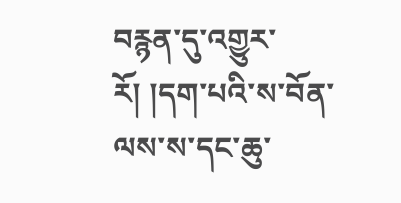བརྙན་དུ་འགྱུར་རོ། །དག་པའི་ས་བོན་ལས་ས་དང་ཆུ་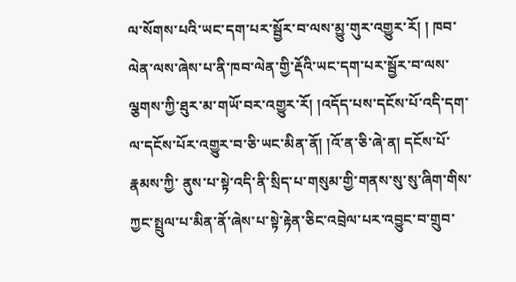ལ་སོགས་པའི་ཡང་དག་པར་སྦྱོར་བ་ལས་མྱུ་གུར་འགྱུར་རོ། ། ཁབ་ལེན་ལས་ཞེས་པ་ནི་ཁབ་ལེན་གྱི་རྡོའི་ཡང་དག་པར་སྦྱོར་བ་ལས་ལྕགས་ཀྱི་ཐུར་མ་གཡོ་བར་འགྱུར་རོ། །འདོད་པས་དངོས་པོ་འདི་དག་ལ་དངོས་པོར་འགྱུར་བ་ཅི་ཡང་མིན་ནོ། །འོ་ན་ཅི་ཞེ་ན། དངོས་པོ་རྣམས་ཀྱི་ ནུས་པ་སྟེ་འདི་ནི་སྲིད་པ་གསུམ་གྱི་གནས་སུ་སུ་ཞིག་གིས་ཀྱང་སྤྲུལ་པ་མིན་ནོ་ཞེས་པ་སྟེ་རྟེན་ཅིང་འབྲེལ་པར་འབྱུང་བ་གྲུབ་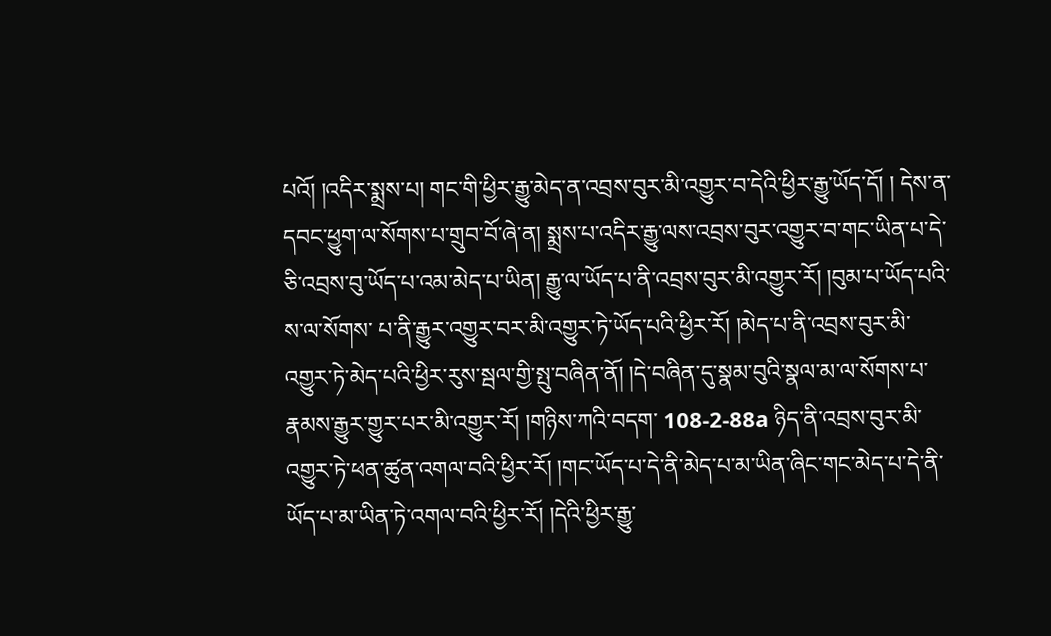པའོ། །འདིར་སྨྲས་པ། གང་གི་ཕྱིར་རྒྱུ་མེད་ན་འབྲས་བུར་མི་འགྱུར་བ་དེའི་ཕྱིར་རྒྱུ་ཡོད་དོ། ། དེས་ན་དབང་ཕྱུག་ལ་སོགས་པ་གྲུབ་བོ་ཞེ་ན། སྨྲས་པ་འདིར་རྒྱུ་ལས་འབྲས་བུར་འགྱུར་བ་གང་ཡིན་པ་དེ་ཅི་འབྲས་བུ་ཡོད་པ་འམ་མེད་པ་ཡིན། རྒྱུ་ལ་ཡོད་པ་ནི་འབྲས་བུར་མི་འགྱུར་རོ། །བུམ་པ་ཡོད་པའི་ས་ལ་སོགས་ པ་ནི་རྒྱུར་འགྱུར་བར་མི་འགྱུར་ཏེ་ཡོད་པའི་ཕྱིར་རོ། །མེད་པ་ནི་འབྲས་བུར་མི་འགྱུར་ཏེ་མེད་པའི་ཕྱིར་རུས་སྦལ་གྱི་སྤུ་བཞིན་ནོ། །དེ་བཞིན་དུ་སྣམ་བུའི་སྣལ་མ་ལ་སོགས་པ་རྣམས་རྒྱུར་གྱུར་པར་མི་འགྱུར་རོ། །གཉིས་ཀའི་བདག་ 108-2-88a ཉིད་ནི་འབྲས་བུར་མི་འགྱུར་ཏེ་ཕན་ཚུན་འགལ་བའི་ཕྱིར་རོ། །གང་ཡོད་པ་དེ་ནི་མེད་པ་མ་ཡིན་ཞིང་གང་མེད་པ་དེ་ནི་ཡོད་པ་མ་ཡིན་ཏེ་འགལ་བའི་ཕྱིར་རོ། །དེའི་ཕྱིར་རྒྱུ་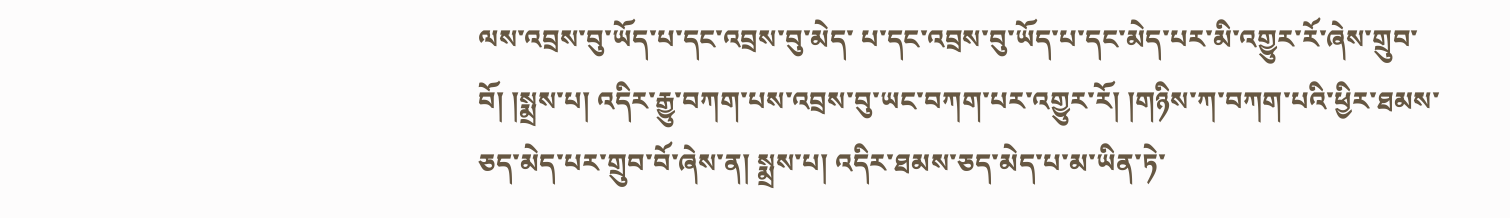ལས་འབྲས་བུ་ཡོད་པ་དང་འབྲས་བུ་མེད་ པ་དང་འབྲས་བུ་ཡོད་པ་དང་མེད་པར་མི་འགྱུར་རོ་ཞེས་གྲུབ་བོ། །སྨྲས་པ། འདིར་རྒྱུ་བཀག་པས་འབྲས་བུ་ཡང་བཀག་པར་འགྱུར་རོ། །གཉིས་ཀ་བཀག་པའི་ཕྱིར་ཐམས་ཅད་མེད་པར་གྲུབ་བོ་ཞེས་ན། སྨྲས་པ། འདིར་ཐམས་ཅད་མེད་པ་མ་ཡིན་ཏེ་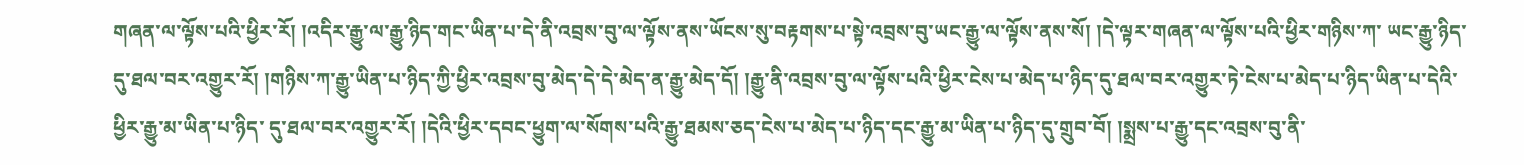གཞན་ལ་ལྟོས་པའི་ཕྱིར་རོ། །འདིར་རྒྱུ་ལ་རྒྱུ་ཉིད་གང་ཡིན་པ་དེ་ནི་འབྲས་བུ་ལ་ལྟོས་ནས་ཡོངས་སུ་བརྟགས་པ་སྟེ་འབྲས་བུ་ཡང་རྒྱུ་ལ་ལྟོས་ནས་སོ། །དེ་ལྟར་གཞན་ལ་ལྟོས་པའི་ཕྱིར་གཉིས་ཀ་ ཡང་རྒྱུ་ཉིད་དུ་ཐལ་བར་འགྱུར་རོ། །གཉིས་ཀ་རྒྱུ་ཡིན་པ་ཉིད་ཀྱི་ཕྱིར་འབྲས་བུ་མེད་དེ་དེ་མེད་ན་རྒྱུ་མེད་དོ། །རྒྱུ་ནི་འབྲས་བུ་ལ་ལྟོས་པའི་ཕྱིར་ངེས་པ་མེད་པ་ཉིད་དུ་ཐལ་བར་འགྱུར་ཏེ་ངེས་པ་མེད་པ་ཉིད་ཡིན་པ་དེའི་ཕྱིར་རྒྱུ་མ་ཡིན་པ་ཉིད་ དུ་ཐལ་བར་འགྱུར་རོ། །དེའི་ཕྱིར་དབང་ཕྱུག་ལ་སོགས་པའི་རྒྱུ་ཐམས་ཅད་ངེས་པ་མེད་པ་ཉིད་དང་རྒྱུ་མ་ཡིན་པ་ཉིད་དུ་གྲུབ་བོ། །སྨྲས་པ་རྒྱུ་དང་འབྲས་བུ་ནི་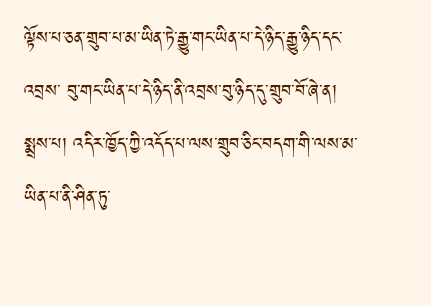ལྟོས་པ་ཅན་གྲུབ་པ་མ་ཡིན་ཏེ་རྒྱུ་གང་ཡིན་པ་དེ་ཉིད་རྒྱུ་ཉིད་དང་འབྲས་ བུ་གང་ཡིན་པ་དེ་ཉིད་ནི་འབྲས་བུ་ཉིད་དུ་གྲུབ་བོ་ཞེ་ན། སྨྲས་པ། འདིར་ཁྱོད་ཀྱི་འདོད་པ་ལས་གྲུབ་ཅིང་བདག་གི་ལས་མ་ཡིན་པ་ནི་ཤིན་ཏུ་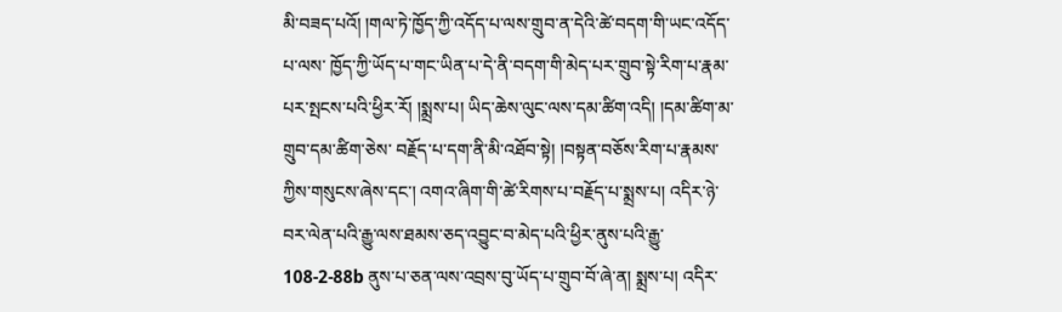མི་བཟད་པའོ། །གལ་ཏེ་ཁྱོད་ཀྱི་འདོད་པ་ལས་གྲུབ་ན་དེའི་ཚེ་བདག་གི་ཡང་འདོད་པ་ལས་ ཁྱོད་ཀྱི་ཡོད་པ་གང་ཡིན་པ་དེ་ནི་བདག་གི་མེད་པར་གྲུབ་སྟེ་རིག་པ་རྣམ་པར་སྤངས་པའི་ཕྱིར་རོ། །སྨྲས་པ། ཡིད་ཆེས་ལུང་ལས་དམ་ཚིག་འདི། །དམ་ཚིག་མ་གྲུབ་དམ་ཚིག་ཅེས་ བརྗོད་པ་དག་ནི་མི་འཐོབ་སྟེ། །བསྟན་བཅོས་རིག་པ་རྣམས་ཀྱིས་གསུངས་ཞེས་དང་། འགའ་ཞིག་གི་ཚེ་རིགས་པ་བརྗོད་པ་སྨྲས་པ། འདིར་ཉེ་བར་ལེན་པའི་རྒྱུ་ལས་ཐམས་ཅད་འབྱུང་བ་མེད་པའི་ཕྱིར་ནུས་པའི་རྒྱུ་ 108-2-88b ནུས་པ་ཅན་ལས་འབྲས་བུ་ཡོད་པ་གྲུབ་བོ་ཞེ་ན། སྨྲས་པ། འདིར་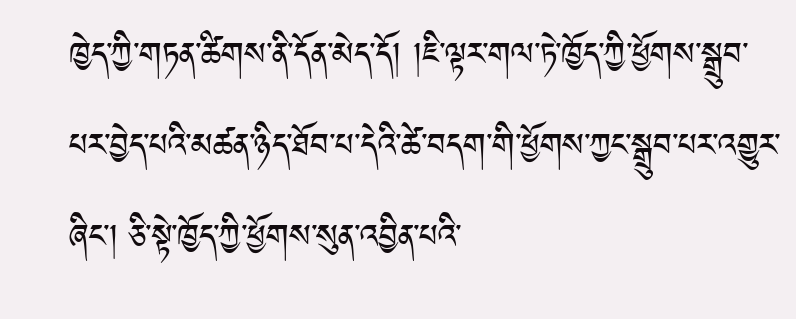ཁྱེད་ཀྱི་གཏན་ཚིགས་ནི་དོན་མེད་དོ། །ཇི་ལྟར་གལ་ཏེ་ཁྱོད་ཀྱི་ཕྱོགས་སྒྲུབ་པར་བྱེད་པའི་མཚན་ཉིད་ཐོབ་པ་དེའི་ཚེ་བདག་གི་ཕྱོགས་ཀྱང་སྒྲུབ་པར་འགྱུར་ཞིང་། ཅི་སྟེ་ཁྱོད་ཀྱི་ཕྱོགས་སུན་འབྱིན་པའི་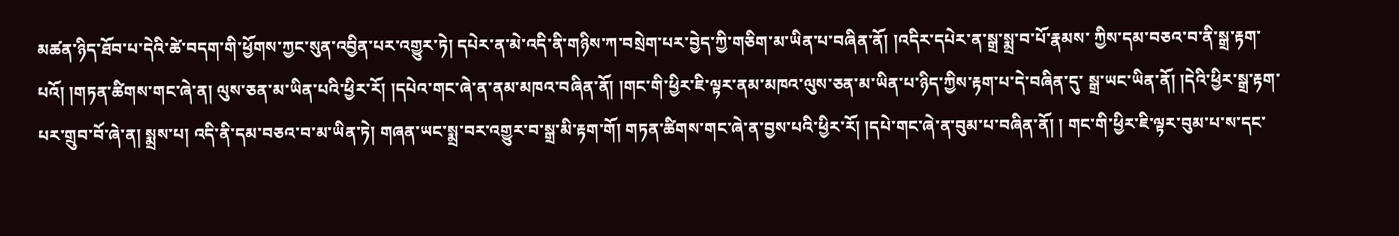མཚན་ཉིད་ཐོབ་པ་དེའི་ཚེ་བདག་གི་ཕྱོགས་ཀྱང་སུན་འབྱིན་པར་འགྱུར་ཏེ། དཔེར་ན་མེ་འདི་ནི་གཉིས་ཀ་བསྲེག་པར་བྱེད་ཀྱི་གཅིག་མ་ཡིན་པ་བཞིན་ནོ། །འདིར་དཔེར་ན་སྒྲ་སྨྲ་བ་པོ་རྣམས་ ཀྱིས་དམ་བཅའ་བ་ནི་སྒྲ་རྟག་པའོ། །གཏན་ཚིགས་གང་ཞེ་ན། ལུས་ཅན་མ་ཡིན་པའི་ཕྱིར་རོ། །དཔེའ་གང་ཞེ་ན་ནམ་མཁའ་བཞིན་ནོ། །གང་གི་ཕྱིར་ཇི་ལྟར་ནམ་མཁའ་ལུས་ཅན་མ་ཡིན་པ་ཉིད་ཀྱིས་རྟག་པ་དེ་བཞིན་དུ་ སྒྲ་ཡང་ཡིན་ནོ། །དེའི་ཕྱིར་སྒྲ་རྟག་པར་གྲུབ་བོ་ཞེ་ན། སྨྲས་པ། འདི་ནི་དམ་བཅའ་བ་མ་ཡིན་ཏེ། གཞན་ཡང་སྨྲ་བར་འགྱུར་བ་སྒྲ་མི་རྟག་གོ། གཏན་ཚིགས་གང་ཞེ་ན་བྱས་པའི་ཕྱིར་རོ། །དཔེ་གང་ཞེ་ན་བུམ་པ་བཞིན་ནོ། ། གང་གི་ཕྱིར་ཇི་ལྟར་བུམ་པ་ས་དང་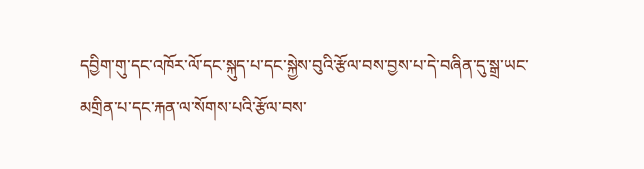དབྱིག་གུ་དང་འཁོར་ལོ་དང་སྐུད་པ་དང་སྐྱེས་བུའི་རྩོལ་བས་བྱས་པ་དེ་བཞིན་དུ་སྒྲ་ཡང་མགྲིན་པ་དང་རྐན་ལ་སོགས་པའི་རྩོལ་བས་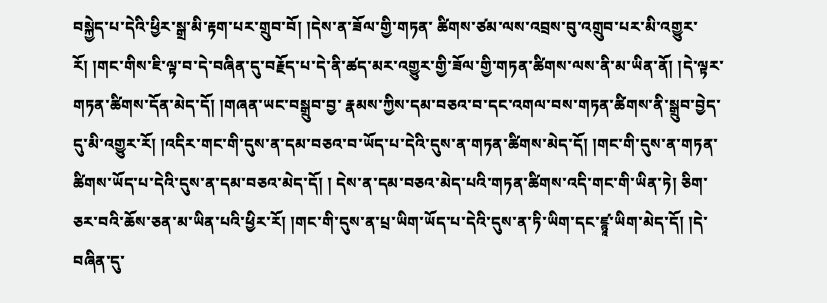བསྐྱེད་པ་དེའི་ཕྱིར་སྒྲ་མི་རྟག་པར་གྲུབ་བོ། །དེས་ན་ཟོལ་གྱི་གཏན་ ཚིགས་ཙམ་ལས་འབྲས་བུ་འགྲུབ་པར་མི་འགྱུར་རོ། །གང་གིས་ཇི་ལྟ་བ་དེ་བཞིན་དུ་བརྗོད་པ་དེ་ནི་ཚད་མར་འགྱུར་གྱི་ཟོལ་གྱི་གཏན་ཚིགས་ལས་ནི་མ་ཡིན་ནོ། །དེ་ལྟར་གཏན་ཚིགས་དོན་མེད་དོ། །གཞན་ཡང་བསྒྲུབ་བྱ་ རྣམས་ཀྱིས་དམ་བཅའ་བ་དང་འགལ་བས་གཏན་ཚིགས་ནི་སྒྲུབ་བྱེད་དུ་མི་འགྱུར་རོ། །འདིར་གང་གི་དུས་ན་དམ་བཅའ་བ་ཡོད་པ་དེའི་དུས་ན་གཏན་ཚིགས་མེད་དོ། །གང་གི་དུས་ན་གཏན་ཚིགས་ཡོད་པ་དེའི་དུས་ན་དམ་བཅའ་མེད་དོ། ། དེས་ན་དམ་བཅའ་མེད་པའི་གཏན་ཚིགས་འདི་གང་གི་ཡིན་ཏེ། ཅིག་ཅར་བའི་ཆོས་ཅན་མ་ཡིན་པའི་ཕྱིར་རོ། །གང་གི་དུས་ན་པྲ་ཡིག་ཡོད་པ་དེའི་དུས་ན་ཏི་ཡིག་དང་ཛྙཱ་ཡིག་མེད་དོ། །དེ་བཞིན་དུ་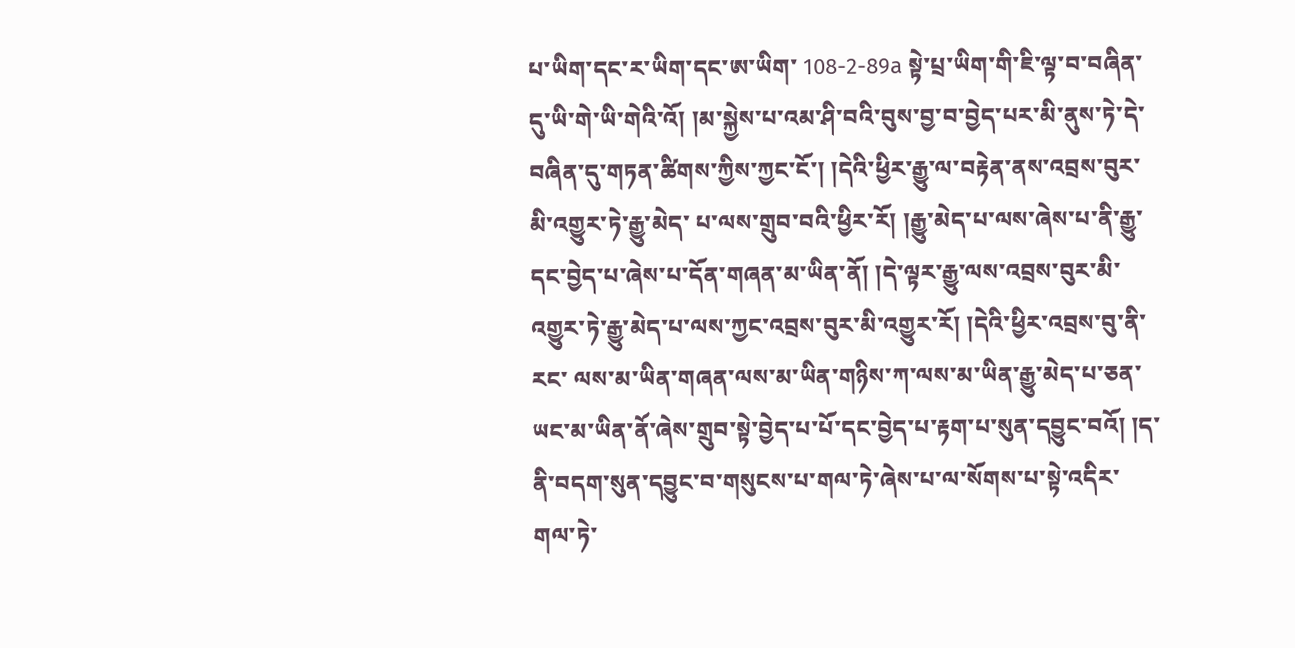པ་ཡིག་དང་ར་ཡིག་དང་ཨ་ཡིག་ 108-2-89a སྟེ་པྲ་ཡིག་གི་ཇི་ལྟ་བ་བཞིན་དུ་ཡི་གེ་ཡི་གེའི་འོ། །མ་སྐྱེས་པ་འམ་ཤི་བའི་བུས་བྱ་བ་བྱེད་པར་མི་ནུས་ཏེ་དེ་བཞིན་དུ་གཏན་ཚིགས་ཀྱིས་ཀྱང་ངོ་། །དེའི་ཕྱིར་རྒྱུ་ལ་བརྟེན་ནས་འབྲས་བུར་མི་འགྱུར་ཏེ་རྒྱུ་མེད་ པ་ལས་གྲུབ་བའི་ཕྱིར་རོ། །རྒྱུ་མེད་པ་ལས་ཞེས་པ་ནི་རྒྱུ་དང་བྱེད་པ་ཞེས་པ་དོན་གཞན་མ་ཡིན་ནོ། །དེ་ལྟར་རྒྱུ་ལས་འབྲས་བུར་མི་འགྱུར་ཏེ་རྒྱུ་མེད་པ་ལས་ཀྱང་འབྲས་བུར་མི་འགྱུར་རོ། །དེའི་ཕྱིར་འབྲས་བུ་ནི་རང་ ལས་མ་ཡིན་གཞན་ལས་མ་ཡིན་གཉིས་ཀ་ལས་མ་ཡིན་རྒྱུ་མེད་པ་ཅན་ཡང་མ་ཡིན་ནོ་ཞེས་གྲུབ་སྟེ་བྱེད་པ་པོ་དང་བྱེད་པ་རྟག་པ་སུན་དབྱུང་བའོ། །ད་ནི་བདག་སུན་དབྱུང་བ་གསུངས་པ་གལ་ཏེ་ཞེས་པ་ལ་སོགས་པ་སྟེ་འདིར་ གལ་ཏེ་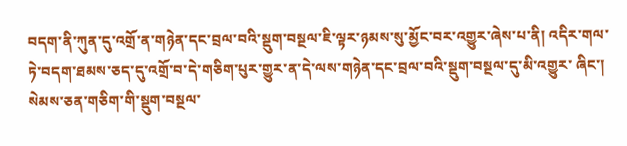བདག་ནི་ཀུན་དུ་འགྲོ་ན་གཉེན་དང་བྲལ་བའི་སྡུག་བསྔལ་ཇི་ལྟར་ཉམས་སུ་མྱོང་བར་འགྱུར་ཞེས་པ་ནི། འདིར་གལ་ཏེ་བདག་ཐམས་ཅད་དུ་འགྲོ་བ་དེ་གཅིག་པུར་གྱུར་ན་དེ་ལས་གཉེན་དང་བྲལ་བའི་སྡུག་བསྔལ་དུ་མི་འགྱུར་ ཞིང་། སེམས་ཅན་གཅིག་གི་སྡུག་བསྔལ་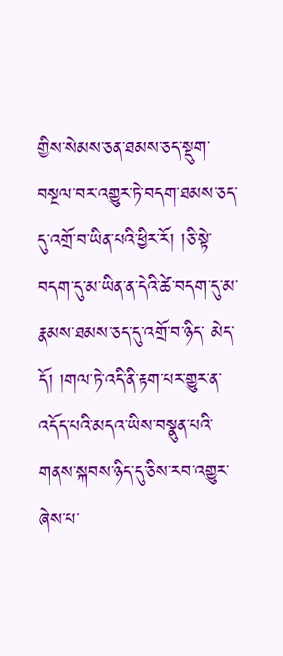གྱིས་སེམས་ཅན་ཐམས་ཅད་སྡུག་བསྔལ་བར་འགྱུར་ཏེ་བདག་ཐམས་ཅད་དུ་འགྲོ་བ་ཡིན་པའི་ཕྱིར་རོ། །ཅི་སྟེ་བདག་དུ་མ་ཡིན་ན་དེའི་ཚེ་བདག་དུ་མ་རྣམས་ཐམས་ཅད་དུ་འགྲོ་བ་ཉིད་ མེད་དོ། །གལ་ཏེ་འདི་ནི་རྟག་པར་གྱུར་ན་འདོད་པའི་མདའ་ཡིས་བསྣུན་པའི་གནས་སྐབས་ཉིད་དུ་ཅིས་རབ་འགྱུར་ཞེས་པ་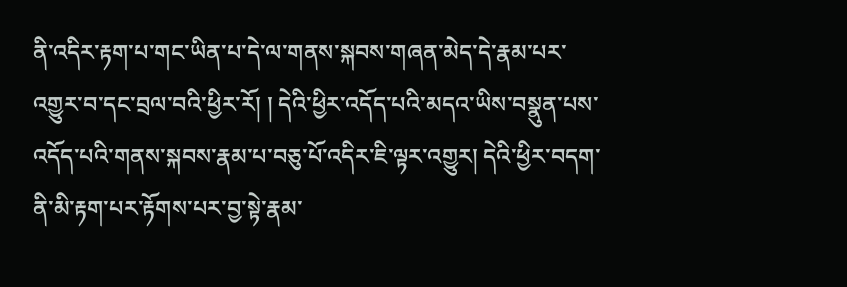ནི་འདིར་རྟག་པ་གང་ཡིན་པ་དེ་ལ་གནས་སྐབས་གཞན་མེད་དེ་རྣམ་པར་འགྱུར་བ་དང་བྲལ་བའི་ཕྱིར་རོ། ། དེའི་ཕྱིར་འདོད་པའི་མདའ་ཡིས་བསྣུན་པས་འདོད་པའི་གནས་སྐབས་རྣམ་པ་བཅུ་པོ་འདིར་ཇི་ལྟར་འགྱུར། དེའི་ཕྱིར་བདག་ནི་མི་རྟག་པར་རྟོགས་པར་བྱ་སྟེ་རྣམ་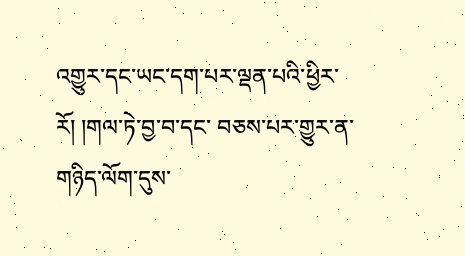འགྱུར་དང་ཡང་དག་པར་ལྡན་པའི་ཕྱིར་རོ། །གལ་ཏེ་བྱ་བ་དང་ བཅས་པར་གྱུར་ན་གཉིད་ལོག་དུས་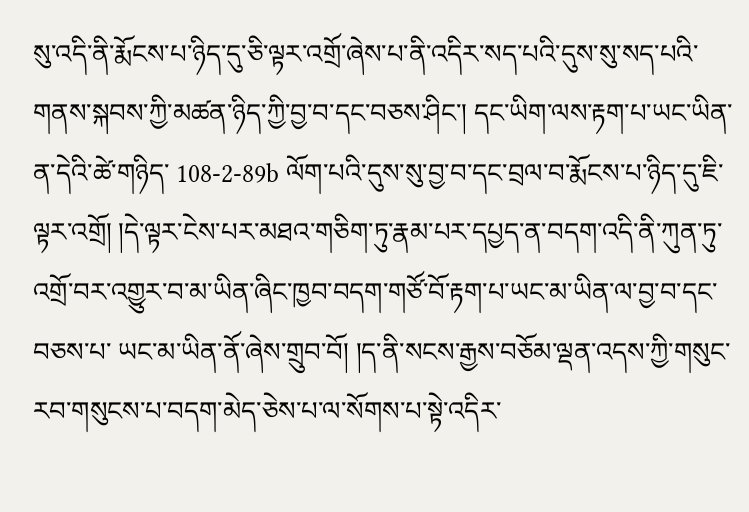སུ་འདི་ནི་རྨོངས་པ་ཉིད་དུ་ཅི་ལྟར་འགྲོ་ཞེས་པ་ནི་འདིར་སད་པའི་དུས་སུ་སད་པའི་གནས་སྐབས་ཀྱི་མཚན་ཉིད་ཀྱི་བྱ་བ་དང་བཅས་ཤིང་། དང་ཡིག་ལས་རྟག་པ་ཡང་ཡིན་ན་དེའི་ཚེ་གཉིད་ 108-2-89b ལོག་པའི་དུས་སུ་བྱ་བ་དང་བྲལ་བ་རྨོངས་པ་ཉིད་དུ་ཇི་ལྟར་འགྲོ། །དེ་ལྟར་ངེས་པར་མཐའ་གཅིག་ཏུ་རྣམ་པར་དཔྱད་ན་བདག་འདི་ནི་ཀུན་ཏུ་འགྲོ་བར་འགྱུར་བ་མ་ཡིན་ཞིང་ཁྱབ་བདག་གཙོ་བོ་རྟག་པ་ཡང་མ་ཡིན་ལ་བྱ་བ་དང་བཅས་པ་ ཡང་མ་ཡིན་ནོ་ཞེས་གྲུབ་བོ། །ད་ནི་སངས་རྒྱས་བཅོམ་ལྡན་འདས་ཀྱི་གསུང་རབ་གསུངས་པ་བདག་མེད་ཅེས་པ་ལ་སོགས་པ་སྟེ་འདིར་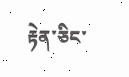རྟེན་ཅིང་